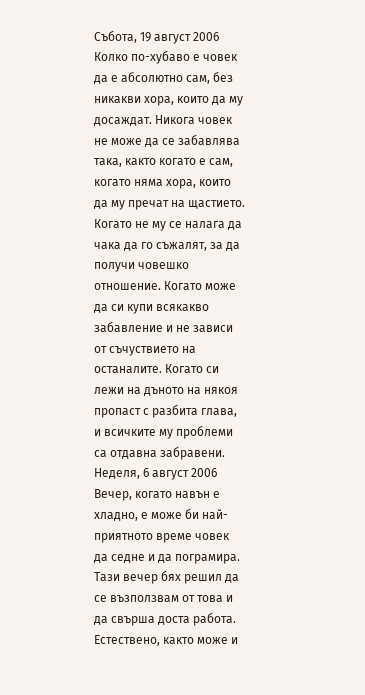Събота, 19 август 2006
Колко по-хубаво е човек да е абсолютно сам, без никакви хора, които да му досаждат. Никога човек не може да се забавлява така, както когато е сам, когато няма хора, които да му пречат на щастието. Когато не му се налага да чака да го съжалят, за да получи човешко отношение. Когато може да си купи всякакво забавление и не зависи от съчуствието на останалите. Когато си лежи на дъното на някоя пропаст с разбита глава, и всичките му проблеми са отдавна забравени.
Неделя, 6 август 2006
Вечер, когато навън е хладно, е може би най-приятното време човек да седне и да пограмира. Тази вечер бях решил да се възползвам от това и да свърша доста работа. Естествено, както може и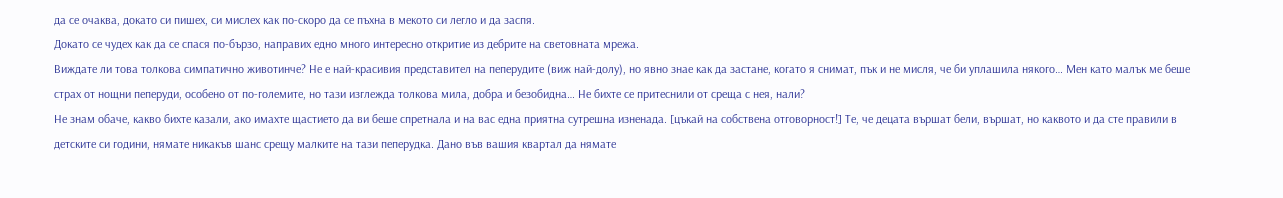да се очаква, докато си пишех, си мислех как по-скоро да се пъхна в мекото си легло и да заспя.
Докато се чудех как да се спася по-бързо, направих едно много интересно откритие из дебрите на световната мрежа.
Виждате ли това толкова симпатично животинче? Не е най-красивия представител на пеперудите (виж най-долу), но явно знае как да застане, когато я снимат, пък и не мисля, че би уплашила някого… Мен като малък ме беше страх от нощни пеперуди, особено от по-големите, но тази изглежда толкова мила, добра и безобидна… Не бихте се притеснили от среща с нея, нали?
Не знам обаче, какво бихте казали, ако имахте щастието да ви беше спретнала и на вас една приятна сутрешна изненада. [цъкай на собствена отговорност!] Те, че децата вършат бели, вършат, но каквото и да сте правили в детските си години, нямате никакъв шанс срещу малките на тази пеперудка. Дано във вашия квартал да нямате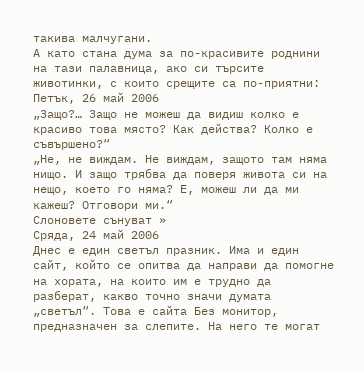такива малчугани.
А като стана дума за по-красивите роднини на тази палавница, ако си търсите животинки, с които срещите са по-приятни:
Петък, 26 май 2006
„Защо?… Защо не можеш да видиш колко е красиво това място? Как действа? Колко е съвършено?“
„Не, не виждам. Не виждам, защото там няма нищо. И защо трябва да поверя живота си на нещо, което го няма? Е, можеш ли да ми кажеш? Отговори ми.“
Слоновете сънуват »
Сряда, 24 май 2006
Днес е един светъл празник. Има и един сайт, който се опитва да направи да помогне на хората, на които им е трудно да разберат, какво точно значи думата „светъл“. Това е сайта Без монитор, предназначен за слепите. На него те могат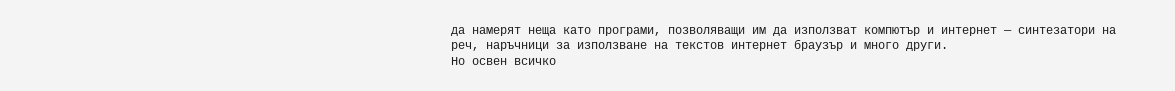да намерят неща като програми, позволяващи им да използват компютър и интернет — синтезатори на реч, наръчници за използване на текстов интернет браузър и много други.
Но освен всичко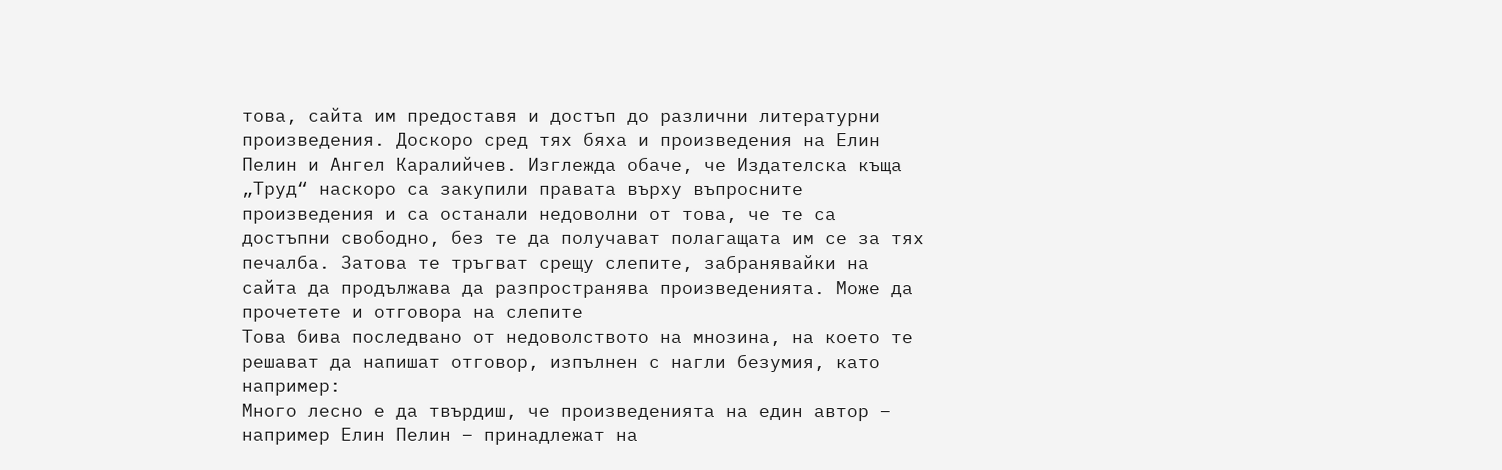това, сайта им предоставя и достъп до различни литературни произведения. Доскоро сред тях бяха и произведения на Елин Пелин и Ангел Каралийчев. Изглежда обаче, че Издателска къща „Труд“ наскоро са закупили правата върху въпросните произведения и са останали недоволни от това, че те са достъпни свободно, без те да получават полагащата им се за тях печалба. Затова те тръгват срещу слепите, забранявайки на сайта да продължава да разпространява произведенията. Може да прочетете и отговора на слепите
Това бива последвано от недоволството на мнозина, на което те решават да напишат отговор, изпълнен с нагли безумия, като например:
Много лесно е да твърдиш, че произведенията на един автор – например Елин Пелин – принадлежат на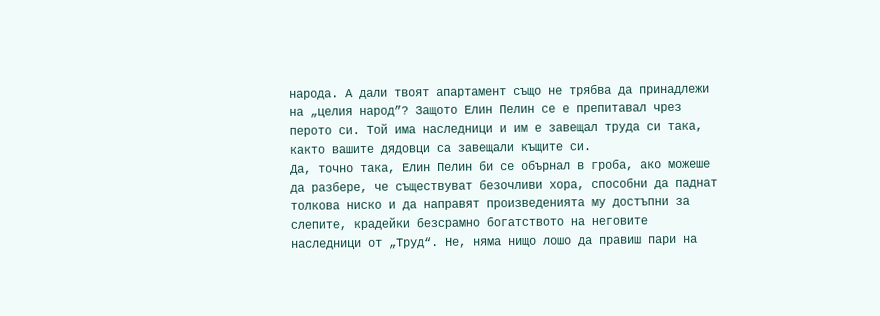народа. А дали твоят апартамент също не трябва да принадлежи на „целия народ”? Защото Елин Пелин се е препитавал чрез перото си. Той има наследници и им е завещал труда си така, както вашите дядовци са завещали къщите си.
Да, точно така, Елин Пелин би се обърнал в гроба, ако можеше да разбере, че съществуват безочливи хора, способни да паднат толкова ниско и да направят произведенията му достъпни за слепите, крадейки безсрамно богатството на неговите наследници от „Труд“. Не, няма нищо лошо да правиш пари на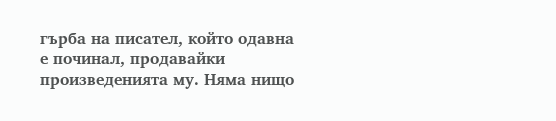гърба на писател, който одавна е починал, продавайки произведенията му. Няма нищо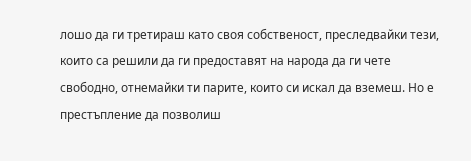лошо да ги третираш като своя собственост, преследвайки тези, които са решили да ги предоставят на народа да ги чете свободно, отнемайки ти парите, които си искал да вземеш. Но е престъпление да позволиш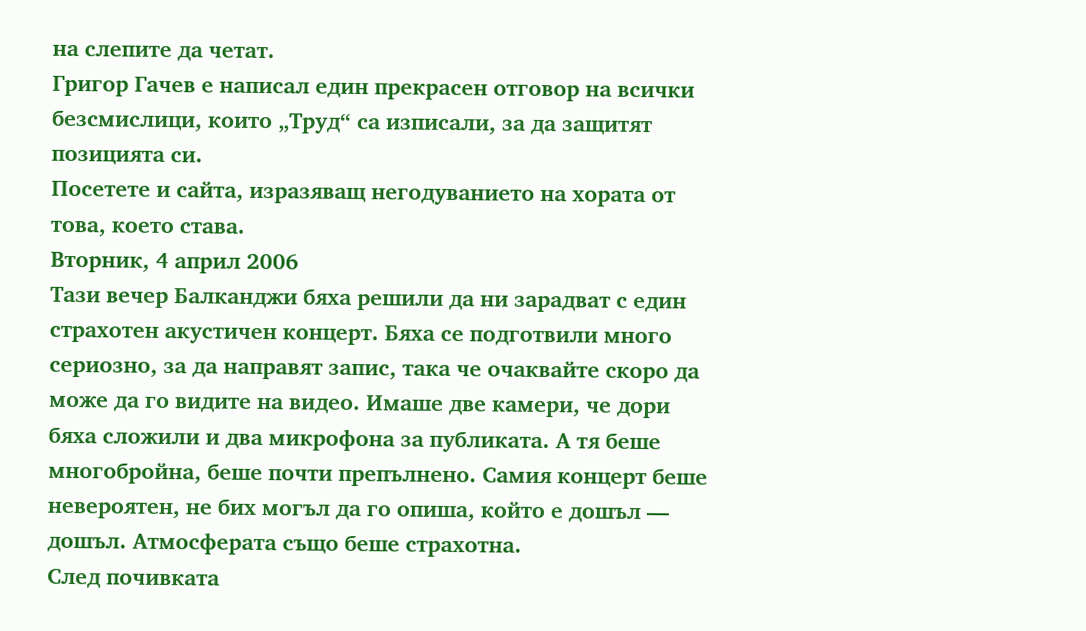на слепите да четат.
Григор Гачев е написал един прекрасен отговор на всички безсмислици, които „Труд“ са изписали, за да защитят позицията си.
Посетете и сайта, изразяващ негодуванието на хората от това, което става.
Вторник, 4 април 2006
Тази вечер Балканджи бяха решили да ни зарадват с един страхотен акустичен концерт. Бяха се подготвили много сериозно, за да направят запис, така че очаквайте скоро да може да го видите на видео. Имаше две камери, че дори бяха сложили и два микрофона за публиката. А тя беше многобройна, беше почти препълнено. Самия концерт беше невероятен, не бих могъл да го опиша, който е дошъл — дошъл. Атмосферата също беше страхотна.
След почивката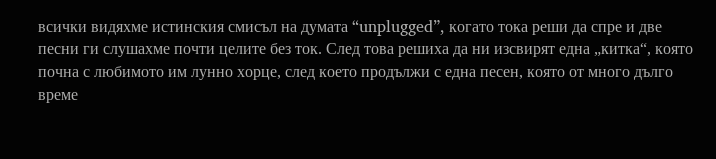всички видяхме истинския смисъл на думата “unplugged”, когато тока реши да спре и две песни ги слушахме почти целите без ток. След това решиха да ни изсвирят една „китка“, която почна с любимото им лунно хорце, след което продължи с една песен, която от много дълго време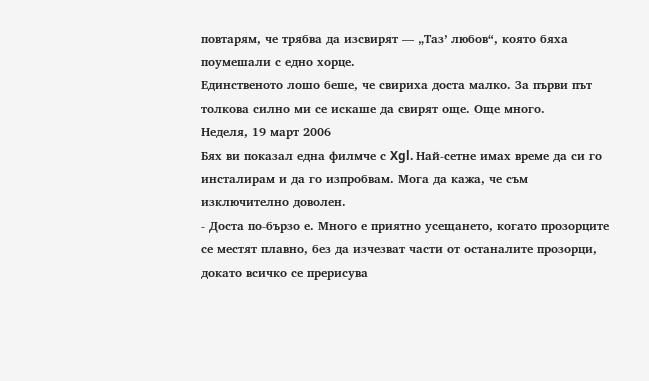повтарям, че трябва да изсвирят — „Таз’ любов“, която бяха поумешали с едно хорце.
Единственото лошо беше, че свириха доста малко. За първи път толкова силно ми се искаше да свирят още. Още много.
Неделя, 19 март 2006
Бях ви показал една филмче с Xgl. Най-сетне имах време да си го инсталирам и да го изпробвам. Мога да кажа, че съм изключително доволен.
- Доста по-бързо е. Много е приятно усещането, когато прозорците се местят плавно, без да изчезват части от останалите прозорци, докато всичко се прерисува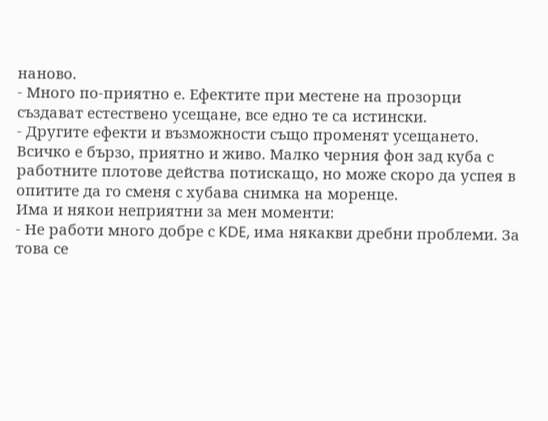наново.
- Много по-приятно е. Ефектите при местене на прозорци създават естествено усещане, все едно те са истински.
- Другите ефекти и възможности също променят усещането. Всичко е бързо, приятно и живо. Малко черния фон зад куба с работните плотове действа потискащо, но може скоро да успея в опитите да го сменя с хубава снимка на моренце.
Има и някои неприятни за мен моменти:
- Не работи много добре с KDE, има някакви дребни проблеми. За това се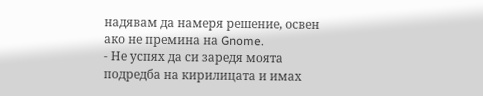надявам да намеря решение, освен ако не премина на Gnome.
- Не успях да си заредя моята подредба на кирилицата и имах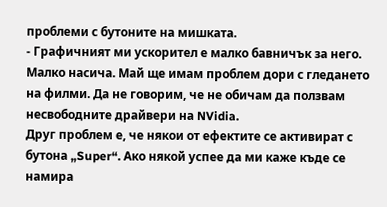проблеми с бутоните на мишката.
- Графичният ми ускорител е малко бавничък за него. Малко насича. Май ще имам проблем дори с гледането на филми. Да не говорим, че не обичам да ползвам несвободните драйвери на NVidia.
Друг проблем е, че някои от ефектите се активират с бутона „Super“. Ако някой успее да ми каже къде се намира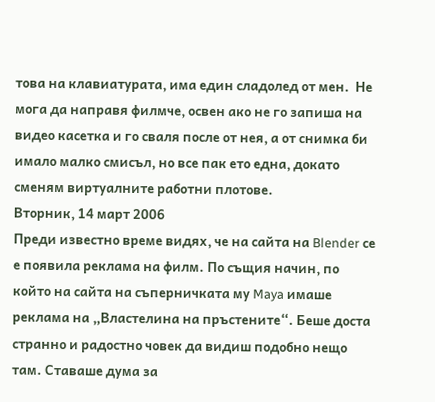това на клавиатурата, има един сладолед от мен.  Не мога да направя филмче, освен ако не го запиша на видео касетка и го сваля после от нея, а от снимка би имало малко смисъл, но все пак ето една, докато сменям виртуалните работни плотове.
Вторник, 14 март 2006
Преди известно време видях, че на сайта на Blender се е появила реклама на филм. По същия начин, по който на сайта на съперничката му Maya имаше реклама на „Властелина на пръстените“. Беше доста странно и радостно човек да видиш подобно нещо там. Ставаше дума за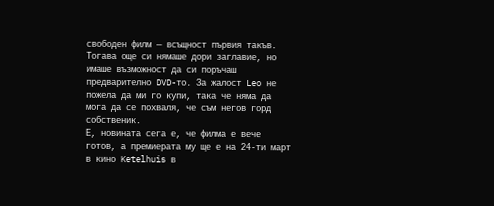свободен филм — всъщност първия такъв. Тогава още си нямаше дори заглавие, но имаше възможност да си поръчаш предварително DVD-то. За жалост Leo не пожела да ми го купи, така че няма да мога да се похваля, че съм негов горд собственик.
Е, новината сега е, че филма е вече готов, а премиерата му ще е на 24-ти март в кино Ketelhuis в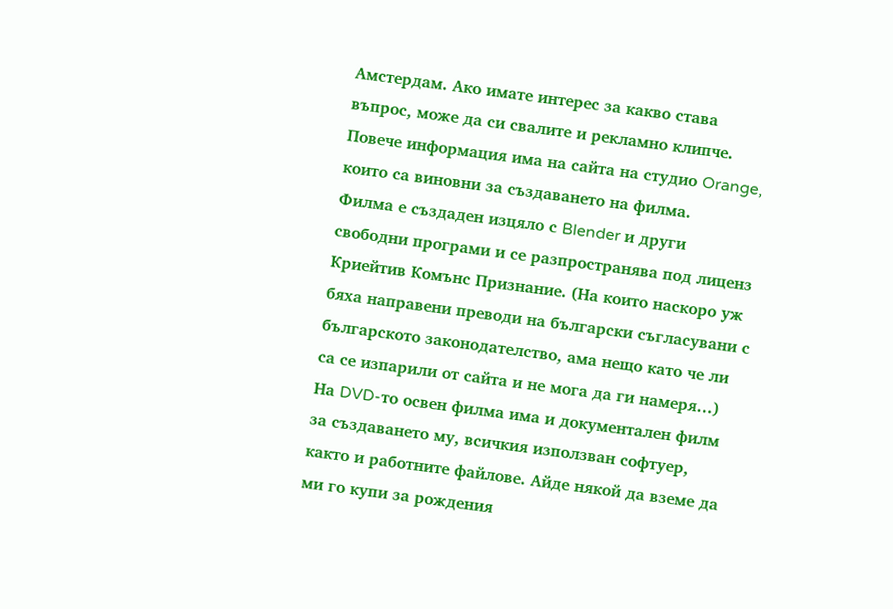Амстердам. Ако имате интерес за какво става въпрос, може да си свалите и рекламно клипче. Повече информация има на сайта на студио Orange, които са виновни за създаването на филма.
Филма е създаден изцяло с Blender и други свободни програми и се разпространява под лиценз Криейтив Комънс Признание. (На които наскоро уж бяха направени преводи на български съгласувани с българското законодателство, ама нещо като че ли са се изпарили от сайта и не мога да ги намеря…)
На DVD-то освен филма има и документален филм за създаването му, всичкия използван софтуер, както и работните файлове. Айде някой да вземе да ми го купи за рождения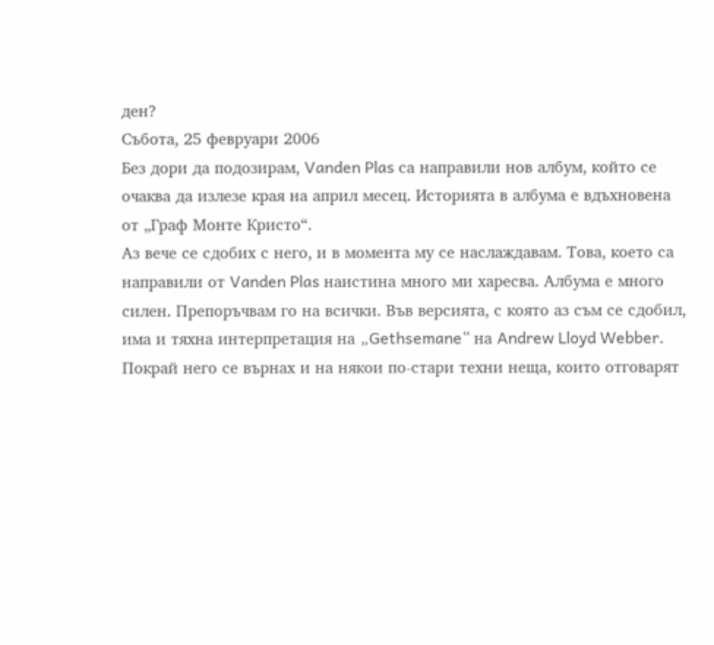ден?
Събота, 25 февруари 2006
Без дори да подозирам, Vanden Plas са направили нов албум, който се очаква да излезе края на април месец. Историята в албума е вдъхновена от „Граф Монте Кристо“.
Аз вече се сдобих с него, и в момента му се наслаждавам. Това, което са направили от Vanden Plas наистина много ми харесва. Албума е много силен. Препоръчвам го на всички. Във версията, с която аз съм се сдобил, има и тяхна интерпретация на „Gethsemane“ на Andrew Lloyd Webber.
Покрай него се върнах и на някои по-стари техни неща, които отговарят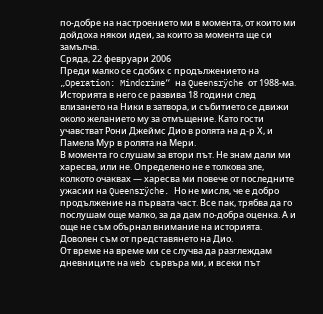по-добре на настроението ми в момента, от които ми дойдоха някои идеи, за които за момента ще си замълча.
Сряда, 22 февруари 2006
Преди малко се сдобих с продължението на „Operation: Mindcrime“ на Queensrÿche от 1988-ма. Историята в него се развива 18 години след влизането на Ники в затвора, и събитието се движи около желанието му за отмъщение. Като гости учавстват Рони Джеймс Дио в ролята на д-р Х, и Памела Мур в ролята на Мери.
В момента го слушам за втори път. Не знам дали ми харесва, или не. Определено не е толкова зле, колкото очаквах — харесва ми повече от последните ужасии на Queensrÿche. Но не мисля, че е добро продължение на първата част. Все пак, трябва да го послушам още малко, за да дам по-добра оценка. А и още не съм обърнал внимание на историята.
Доволен съм от представянето на Дио.
От време на време ми се случва да разглеждам дневниците на web сървъра ми, и всеки път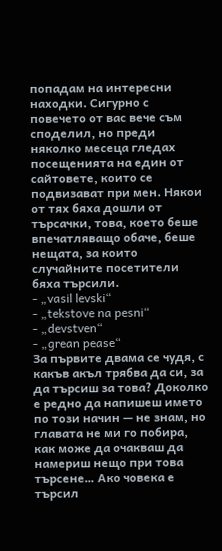попадам на интересни находки. Сигурно с повечето от вас вече съм споделил, но преди няколко месеца гледах посещенията на един от сайтовете, които се подвизават при мен. Някои от тях бяха дошли от търсачки, това, което беше впечатляващо обаче, беше нещата, за които случайните посетители бяха търсили.
- „vasil levski“
- „tekstove na pesni“
- „devstven“
- „grean pease“
За първите двама се чудя, с какъв акъл трябва да си, за да търсиш за това? Доколко е редно да напишеш името по този начин — не знам, но главата не ми го побира, как може да очакваш да намериш нещо при това търсене… Ако човека е търсил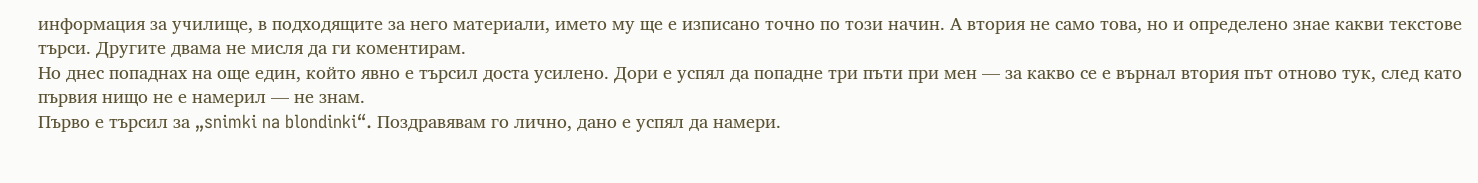информация за училище, в подходящите за него материали, името му ще е изписано точно по този начин. А втория не само това, но и определено знае какви текстове търси. Другите двама не мисля да ги коментирам.
Но днес попаднах на още един, който явно е търсил доста усилено. Дори е успял да попадне три пъти при мен — за какво се е върнал втория път отново тук, след като първия нищо не е намерил — не знам.
Първо е търсил за „snimki na blondinki“. Поздравявам го лично, дано е успял да намери.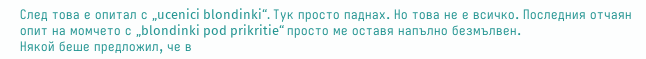След това е опитал с „ucenici blondinki“. Тук просто паднах. Но това не е всичко. Последния отчаян опит на момчето с „blondinki pod prikritie“ просто ме оставя напълно безмълвен.
Някой беше предложил, че в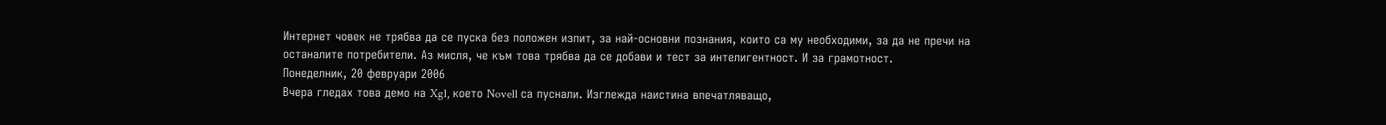Интернет човек не трябва да се пуска без положен изпит, за най-основни познания, които са му необходими, за да не пречи на останалите потребители. Аз мисля, че към това трябва да се добави и тест за интелигентност. И за грамотност.
Понеделник, 20 февруари 2006
Вчера гледах това демо на Xgl, което Novell са пуснали. Изглежда наистина впечатляващо,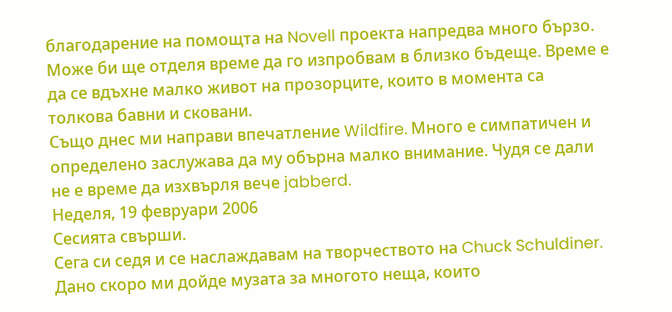благодарение на помощта на Novell проекта напредва много бързо. Може би ще отделя време да го изпробвам в близко бъдеще. Време е да се вдъхне малко живот на прозорците, които в момента са толкова бавни и сковани.
Също днес ми направи впечатление Wildfire. Много е симпатичен и определено заслужава да му обърна малко внимание. Чудя се дали не е време да изхвърля вече jabberd.
Неделя, 19 февруари 2006
Сесията свърши.
Сега си седя и се наслаждавам на творчеството на Chuck Schuldiner.
Дано скоро ми дойде музата за многото неща, които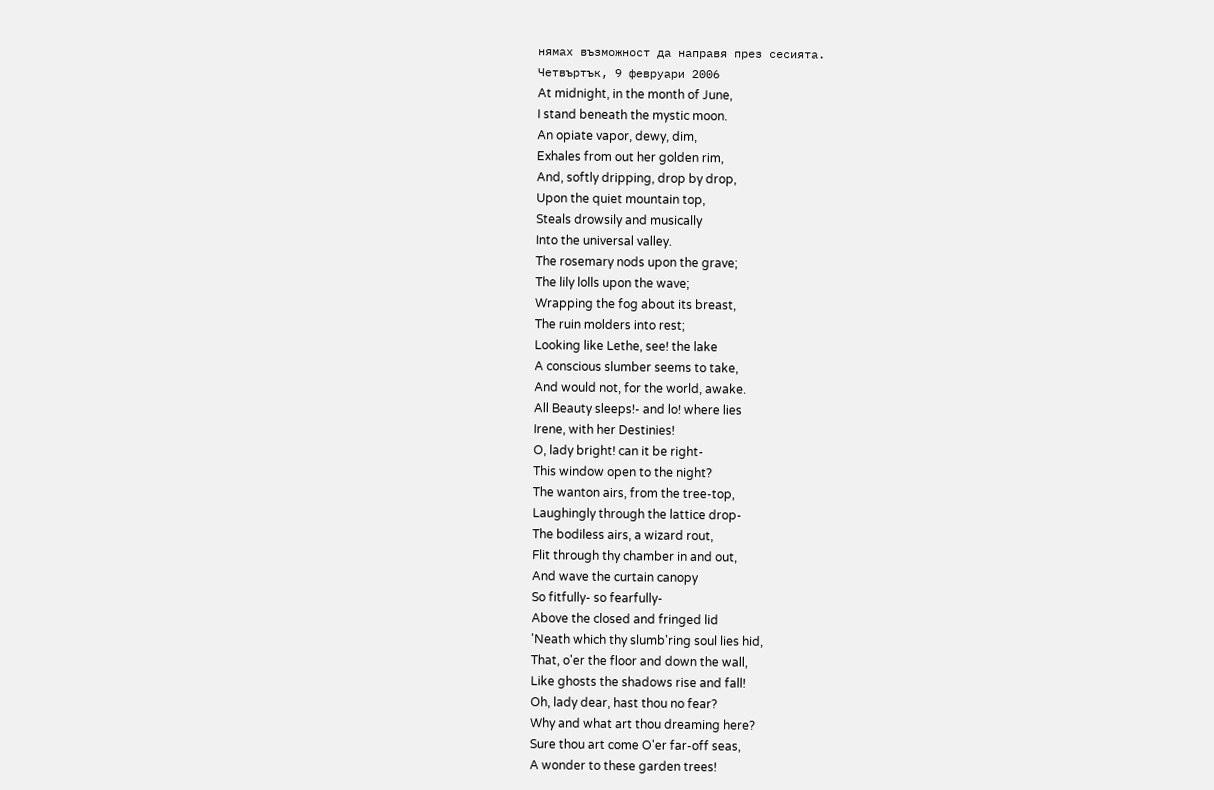нямах възможност да направя през сесията.
Четвъртък, 9 февруари 2006
At midnight, in the month of June,
I stand beneath the mystic moon.
An opiate vapor, dewy, dim,
Exhales from out her golden rim,
And, softly dripping, drop by drop,
Upon the quiet mountain top,
Steals drowsily and musically
Into the universal valley.
The rosemary nods upon the grave;
The lily lolls upon the wave;
Wrapping the fog about its breast,
The ruin molders into rest;
Looking like Lethe, see! the lake
A conscious slumber seems to take,
And would not, for the world, awake.
All Beauty sleeps!- and lo! where lies
Irene, with her Destinies!
O, lady bright! can it be right-
This window open to the night?
The wanton airs, from the tree-top,
Laughingly through the lattice drop-
The bodiless airs, a wizard rout,
Flit through thy chamber in and out,
And wave the curtain canopy
So fitfully- so fearfully-
Above the closed and fringed lid
'Neath which thy slumb'ring soul lies hid,
That, o'er the floor and down the wall,
Like ghosts the shadows rise and fall!
Oh, lady dear, hast thou no fear?
Why and what art thou dreaming here?
Sure thou art come O'er far-off seas,
A wonder to these garden trees!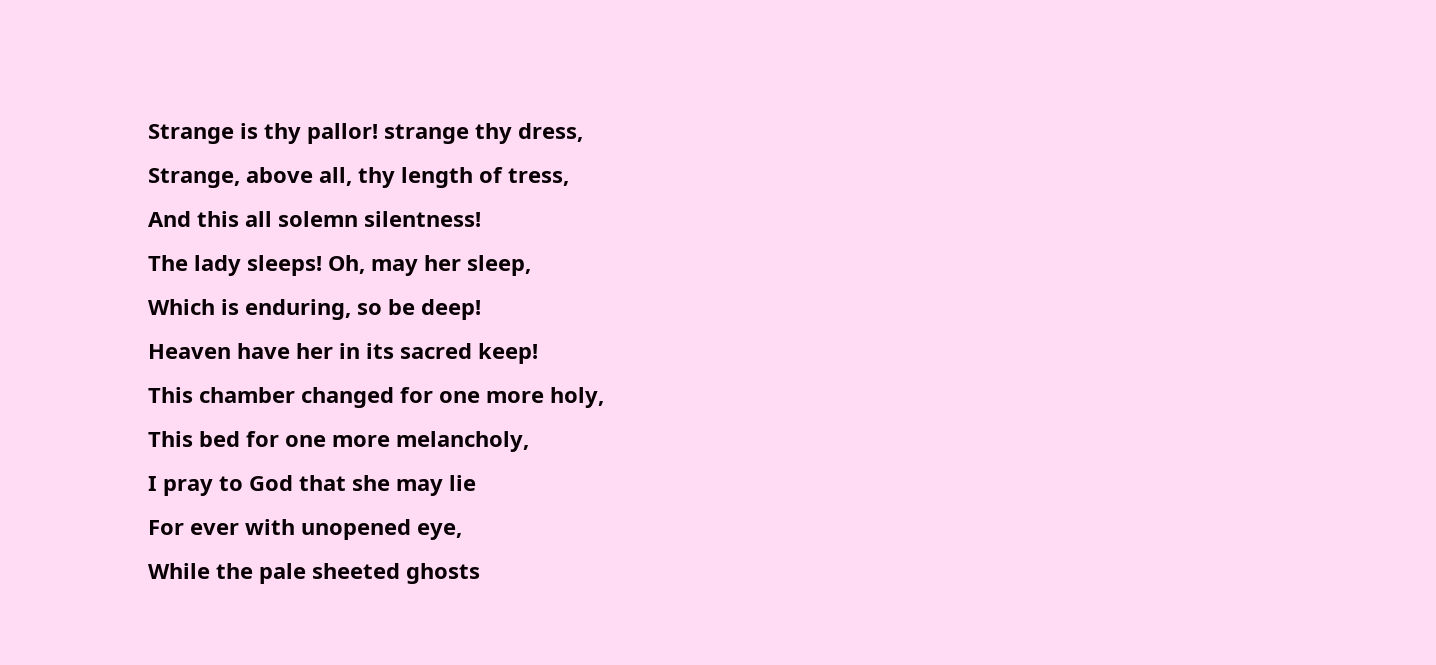Strange is thy pallor! strange thy dress,
Strange, above all, thy length of tress,
And this all solemn silentness!
The lady sleeps! Oh, may her sleep,
Which is enduring, so be deep!
Heaven have her in its sacred keep!
This chamber changed for one more holy,
This bed for one more melancholy,
I pray to God that she may lie
For ever with unopened eye,
While the pale sheeted ghosts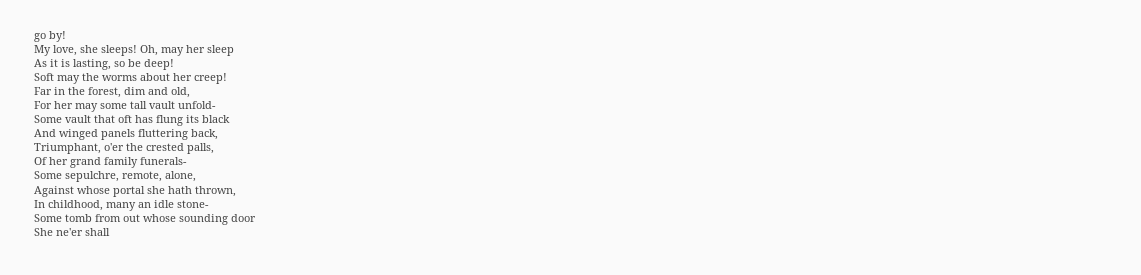go by!
My love, she sleeps! Oh, may her sleep
As it is lasting, so be deep!
Soft may the worms about her creep!
Far in the forest, dim and old,
For her may some tall vault unfold-
Some vault that oft has flung its black
And winged panels fluttering back,
Triumphant, o'er the crested palls,
Of her grand family funerals-
Some sepulchre, remote, alone,
Against whose portal she hath thrown,
In childhood, many an idle stone-
Some tomb from out whose sounding door
She ne'er shall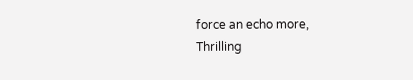force an echo more,
Thrilling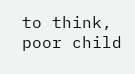to think, poor child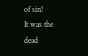of sin!
It was the dead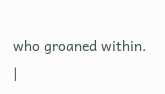who groaned within.
|